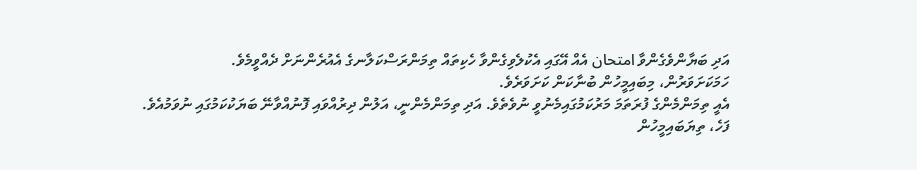އަދި ބަޔާންވެގެންވާ امتحان އެއް އޭގައި އެކުލެވިގެންވާ ހެކިތައް ތިމަންރަސްކަލާނގެ އެއުރެންނަށް ދެއްވީމެވެ.
ހަމަކަށަވަރުން، މިބައިމީހުން ބުނާކަން ކަށަވަރެވެ.
އެއީ ތިމަންމެންގެ ފުރަތަމަ މަރުކަމުގައިމެނުވީ ނުވެތެވެ. އަދި ތިމަންމެންނީ، އަލުން ދިރުއްވައި ފޮނުއްވާނޭ ބަޔަކުކަމުގައި ނުވަމުއެވެ.
ފަހެ، ތިޔަބައިމީހުން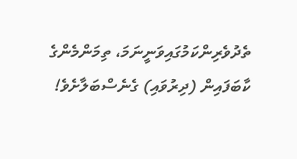ތެދުވެރިންކަމުގައިވަނީނަމަ، ތިމަންމެންގެ ކާބަފައިން (ދިރުވައި) ގެނެސްބަލާށެވެ!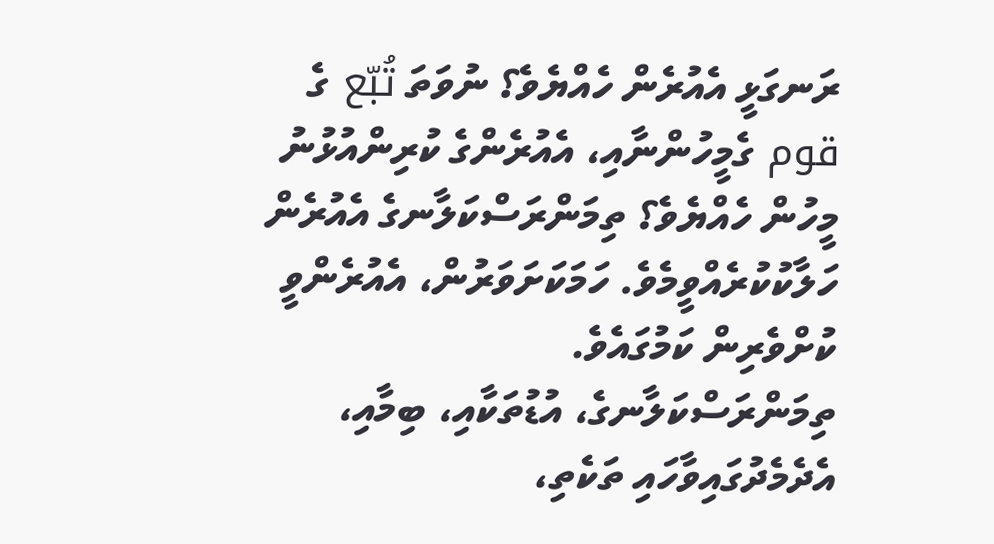ރަނގަޅީ އެއުރެން ހެއްޔެވެ؟ ނުވަތަ تُبّع ގެ قوم ގެމީހުންނާއި، އެއުރެންގެ ކުރިންއުޅުނު މީހުން ހެއްޔެވެ؟ ތިމަންރަސްކަލާނގެ އެއުރެން ހަލާކުކުރެއްވީމެވެ. ހަމަކަށަވަރުން، އެއުރެންވީ ކުށްވެރިން ކަމުގައެވެ.
ތިމަންރަސްކަލާނގެ، އުޑުތަކާއި، ބިމާއި، އެދެމެދުގައިވާހައި ތަކެތި،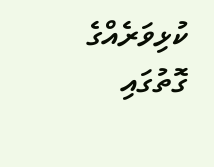ކުޅިވަރެއްގެ ގޮތުގައި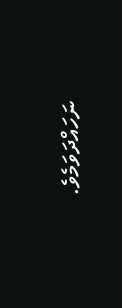ނަހައްދަވަމެވެ.